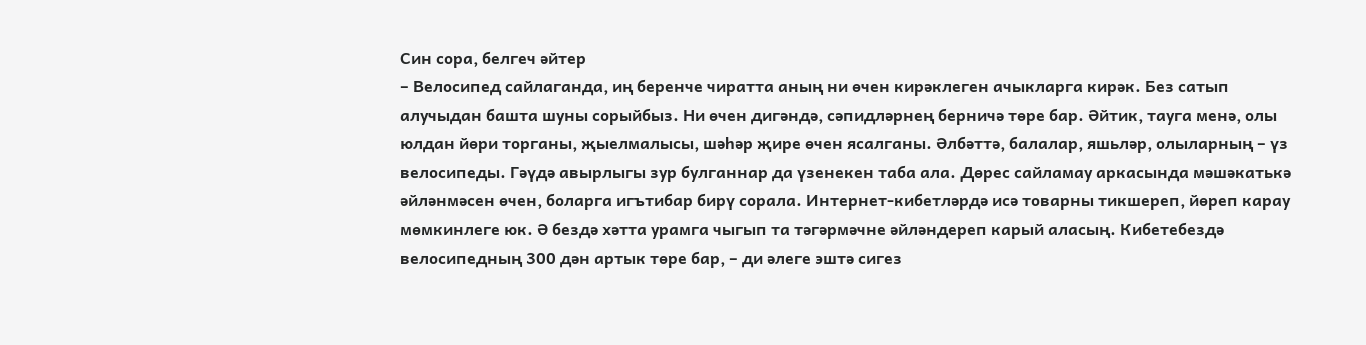Син сора, белгеч әйтер
– Велосипед сайлаганда, иң беренче чиратта аның ни өчен кирәклеген ачыкларга кирәк. Без сатып алучыдан башта шуны сорыйбыз. Ни өчен дигәндә, сәпидләрнең берничә төре бар. Әйтик, тауга менә, олы юлдан йөри торганы, җыелмалысы, шәһәр җире өчен ясалганы. Әлбәттә, балалар, яшьләр, олыларның – үз велосипеды. Гәүдә авырлыгы зур булганнар да үзенекен таба ала. Дөрес сайламау аркасында мәшәкатькә әйләнмәсен өчен, боларга игътибар бирү сорала. Интернет-кибетләрдә исә товарны тикшереп, йөреп карау мөмкинлеге юк. Ә бездә хәтта урамга чыгып та тәгәрмәчне әйләндереп карый аласың. Кибетебездә велосипедның 300 дән артык төре бар, – ди әлеге эштә сигез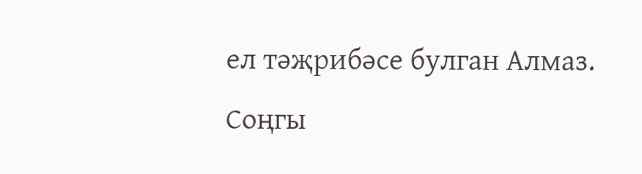ел тәҗрибәсе булган Алмаз.
Соңгы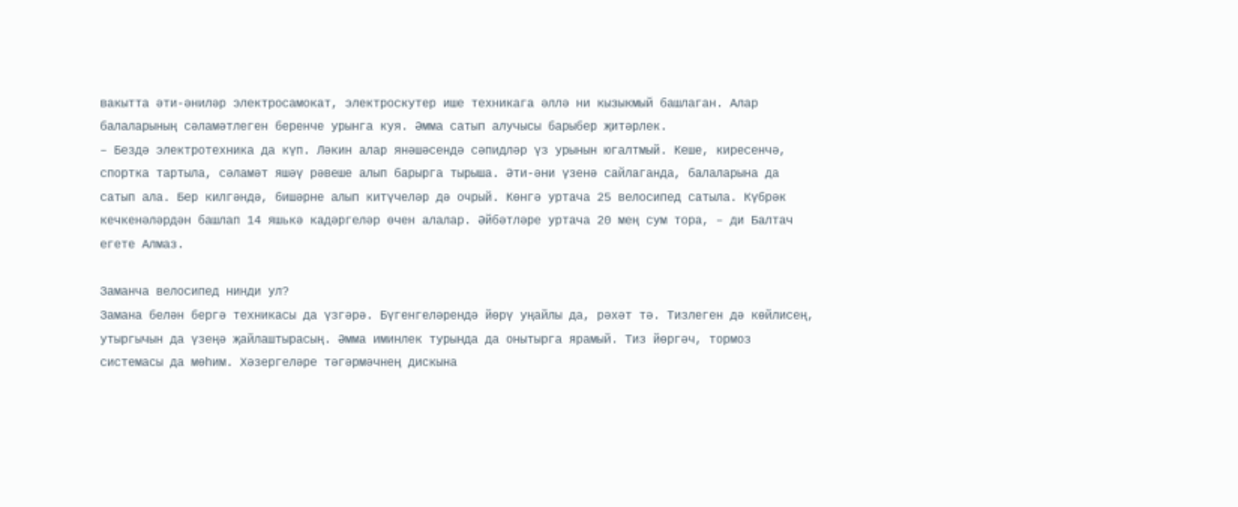вакытта әти-әниләр электросамокат, электроскутер ише техникага әллә ни кызыкмый башлаган. Алар балаларының сәламәтлеген беренче урынга куя. Әмма сатып алучысы барыбер җитәрлек.
– Бездә электротехника да күп. Ләкин алар янәшәсендә сәпидләр үз урынын югалтмый. Кеше, киресенчә, спортка тартыла, сәламәт яшәү рәвеше алып барырга тырыша. Әти-әни үзенә сайлаганда, балаларына да сатып ала. Бер килгәндә, бишәрне алып китүчеләр дә очрый. Көнгә уртача 25 велосипед сатыла. Күбрәк кечкенәләрдән башлап 14 яшькә кадәргеләр өчен алалар. Әйбәтләре уртача 20 мең сум тора, – ди Балтач егете Алмаз.

Заманча велосипед нинди ул?
Замана белән бергә техникасы да үзгәрә. Бүгенгеләрендә йөрү уңайлы да, рәхәт тә. Тизлеген дә көйлисең, утыргычын да үзеңә җайлаштырасың. Әмма иминлек турында да онытырга ярамый. Тиз йөргәч, тормоз системасы да мөһим. Хәзергеләре тәгәрмәчнең дискына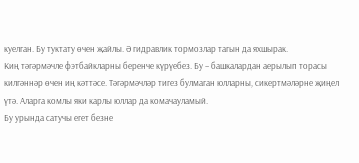куелган. Бу туктату өчен җайлы. Ә гидравлик тормозлар тагын да яхшырак.
Киң тәгәрмәчле фэтбайкларны беренче күрүебез. Бу – башкалардан аерылып торасы килгәннәр өчен иң кәттәсе. Тәгәрмәчләр тигез булмаган юлларны, сикертмәләрне җиңел үтә. Аларга комлы яки карлы юллар да комачауламый.
Бу урында сатучы егет безне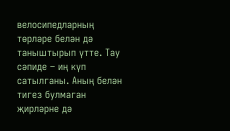велосипедларның төрләре белән дә таныштырып үтте. Тау сәпиде – иң күп сатылганы. Аның белән тигез булмаган җирләрне дә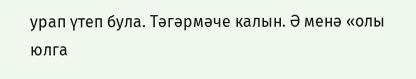урап үтеп була. Тәгәрмәче калын. Ә менә «олы юлга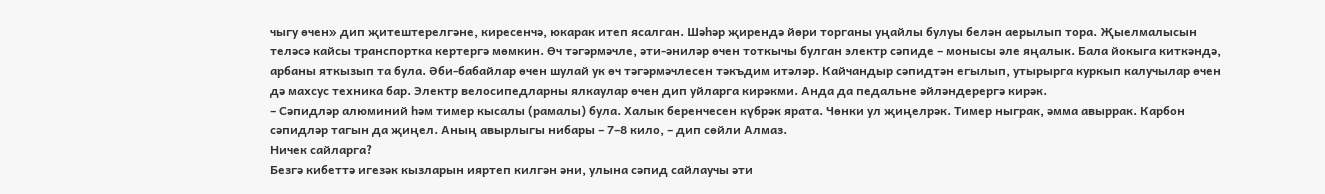чыгу өчен» дип җитештерелгәне, киресенчә, юкарак итеп ясалган. Шәһәр җирендә йөри торганы уңайлы булуы белән аерылып тора. Җыелмалысын теләсә кайсы транспортка кертергә мөмкин. Өч тәгәрмәчле, әти-әниләр өчен тоткычы булган электр сәпиде – монысы әле яңалык. Бала йокыга киткәндә, арбаны яткызып та була. Әби-бабайлар өчен шулай ук өч тәгәрмәчлесен тәкъдим итәләр. Кайчандыр сәпидтән егылып, утырырга куркып калучылар өчен дә махсус техника бар. Электр велосипедларны ялкаулар өчен дип уйларга кирәкми. Анда да педальне әйләндерергә кирәк.
– Сәпидләр алюминий һәм тимер кысалы (рамалы) була. Халык беренчесен күбрәк ярата. Чөнки ул җиңелрәк. Тимер ныграк, әмма авыррак. Карбон сәпидләр тагын да җиңел. Аның авырлыгы нибары – 7–8 кило, – дип сөйли Алмаз.
Ничек сайларга?
Безгә кибеттә игезәк кызларын ияртеп килгән әни, улына сәпид сайлаучы әти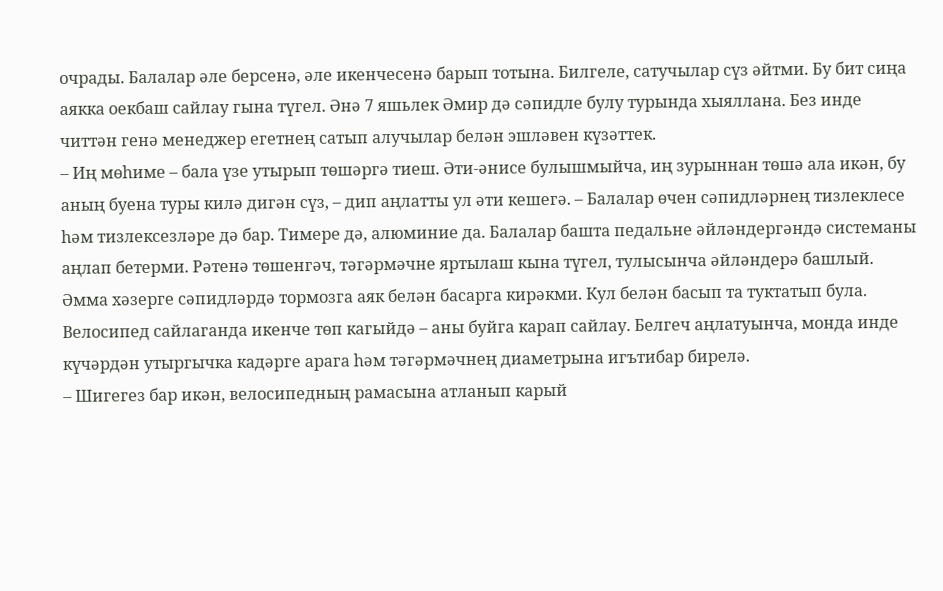очрады. Балалар әле берсенә, әле икенчесенә барып тотына. Билгеле, сатучылар сүз әйтми. Бу бит сиңа аякка оекбаш сайлау гына түгел. Әнә 7 яшьлек Әмир дә сәпидле булу турында хыяллана. Без инде читтән генә менеджер егетнең сатып алучылар белән эшләвен күзәттек.
– Иң мөһиме – бала үзе утырып төшәргә тиеш. Әти-әнисе булышмыйча, иң зурыннан төшә ала икән, бу аның буена туры килә дигән сүз, – дип аңлатты ул әти кешегә. – Балалар өчен сәпидләрнең тизлеклесе һәм тизлексезләре дә бар. Тимере дә, алюминие да. Балалар башта педальне әйләндергәндә системаны аңлап бетерми. Рәтенә төшенгәч, тәгәрмәчне яртылаш кына түгел, тулысынча әйләндерә башлый. Әмма хәзерге сәпидләрдә тормозга аяк белән басарга кирәкми. Кул белән басып та туктатып була.
Велосипед сайлаганда икенче төп кагыйдә – аны буйга карап сайлау. Белгеч аңлатуынча, монда инде күчәрдән утыргычка кадәрге арага һәм тәгәрмәчнең диаметрына игътибар бирелә.
– Шигегез бар икән, велосипедның рамасына атланып карый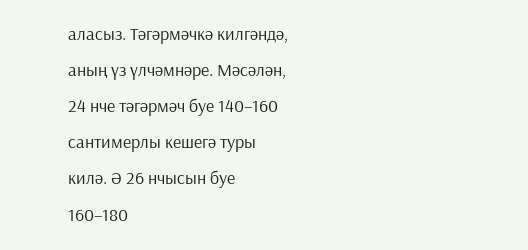аласыз. Тәгәрмәчкә килгәндә, аның үз үлчәмнәре. Мәсәлән, 24 нче тәгәрмәч буе 140–160 сантимерлы кешегә туры килә. Ә 26 нчысын буе 160–180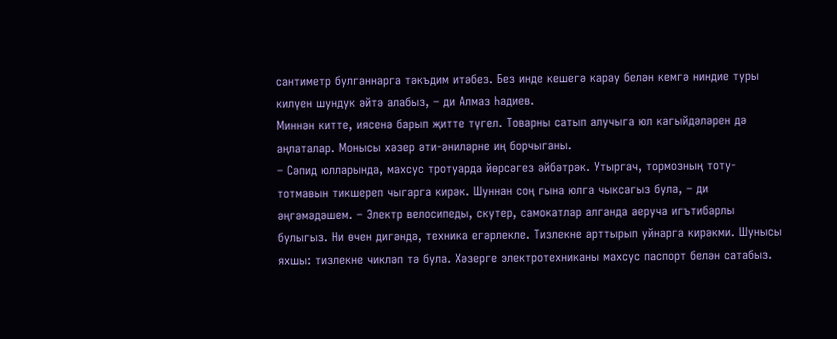сантиметр булганнарга тәкъдим итәбез. Без инде кешегә карау белән кемгә ниндие туры килүен шундук әйтә алабыз, – ди Алмаз Һадиев.
Миннән китте, иясенә барып җитте түгел. Товарны сатып алучыга юл кагыйдәләрен дә аңлаталар. Монысы хәзер әти-әниләрне иң борчыганы.
– Сәпид юлларында, махсус тротуарда йөрсәгез әйбәтрәк. Утыргач, тормозның тоту-тотмавын тикшереп чыгарга кирәк. Шуннан соң гына юлга чыксагыз була, – ди әңгәмәдәшем. – Электр велосипеды, скутер, самокатлар алганда аеруча игътибарлы булыгыз. Ни өчен дигәндә, техника егәрлекле. Тизлекне арттырып уйнарга кирәкми. Шунысы яхшы: тизлекне чикләп тә була. Хәзерге электротехниканы махсус паспорт белән сатабыз.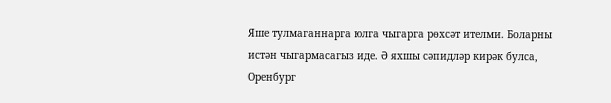Яше тулмаганнарга юлга чыгарга рөхсәт ителми. Боларны истән чыгармасагыз иде. Ә яхшы сәпидләр кирәк булса, Оренбург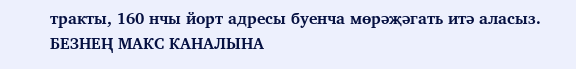тракты, 160 нчы йорт адресы буенча мөрәҗәгать итә аласыз.
БЕЗНЕҢ МАКС КАНАЛЫНА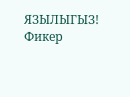ЯЗЫЛЫГЫЗ!
Фикер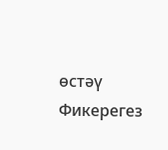өстәү
Фикерегез